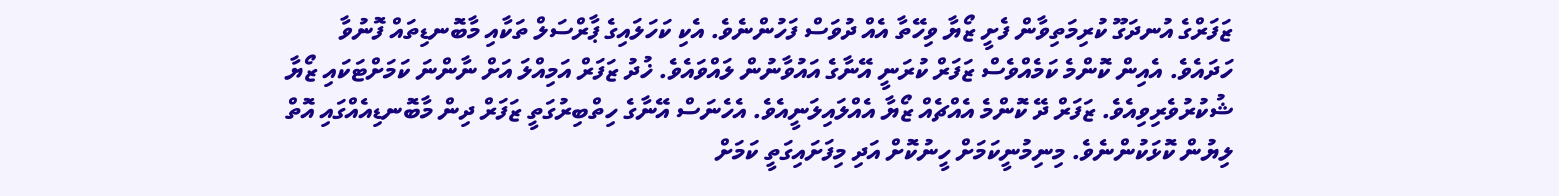ޒަފަރްގެ އުނދަގޫ ކުރިމަތިވާން ފެށީ ޒޯޔާ ވިހޭތާ އެއް ދުވަސް ފަހުންނެވެ. އެކި ކަހަލައިގެ ޕާރްސަލް ތަކާއި މާބޮނޑިތައް ފޮނުވާ ހަދައެވެ. އެއިން ކޮންމެ ކަމެއްވެސް ޒަފަރް ކުރަނީ އޭނާގެ އައުވާނުން ލައްވައެވެ. ޚުދު ޒަފަރް އަމިއްލަ އަށް ނާންނަ ކަމަށްޓަކައި ޒޯޔާ ޝުކުރުވެރިވިއެވެ. ޒަފަރް ދޭ ކޮންމެ އެއްޗެއް ޒޯޔާ އެއްލައިލަނީއެވެ. އެހެނަސް އޭނާގެ ހިތްބިރުގަތީ ޒަފަރް ދިން މާބޮނޑިއެއްގައި އޮތް ލިޔުން ކޮޅަކުންނެވެ. މިނިމުނީކަމަށް ހީނުކޮށް އަދި މިފަށައިގަތީ ކަމަށް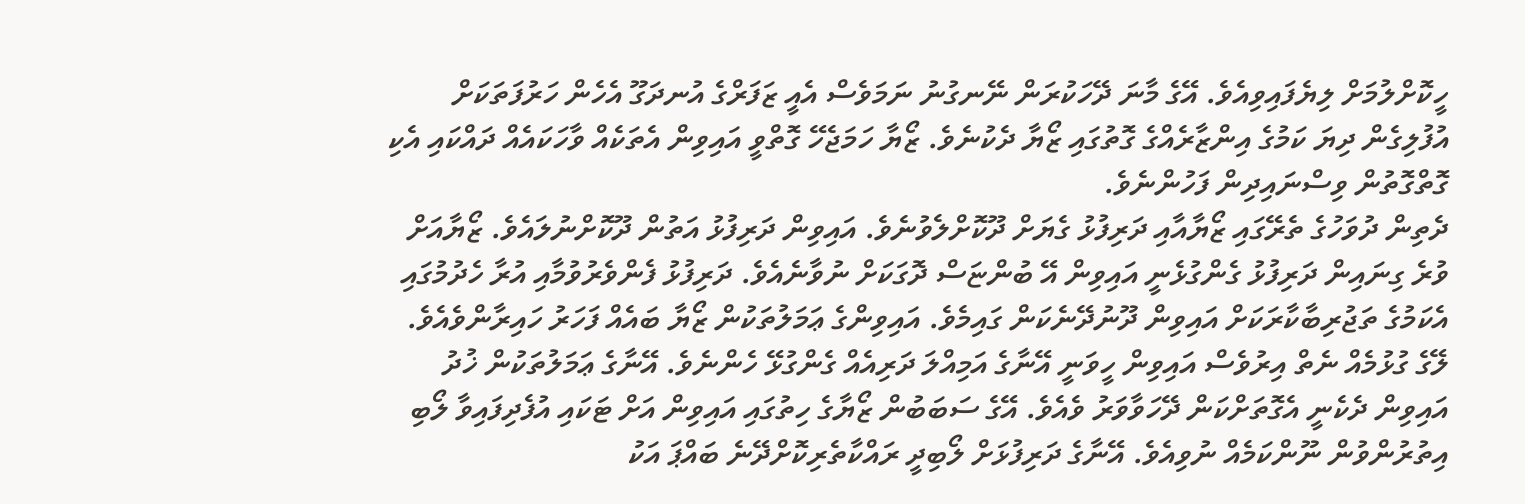ހީކޮށްލުމަށް ލިޔެފައިވިއެވެ. އޭގެ މާނަ ދޭހަކުރަން ނޭނގުނު ނަމަވެސް އެއީ ޒަފަރްގެ އުނދަގޫ އެހެން ހަރުފަތަކަށް އުފުލިގެން ދިޔަ ކަމުގެ އިންޒާރެއްގެ ގޮތުގައި ޒޯޔާ ދެކުނެވެ. ޒޯޔާ ހަމަޖެހޭ ގޮތްވީ އައިވިން އެތަކެއް ވާހަކައެއް ދައްކައި އެކި ގޮތްގޮތުން ވިސްނައިދިން ފަހުންނެވެ.
ދެތިން ދުވަހުގެ ތެރޭގައި ޒޯޔާއާއި ދަރިފުޅު ގެޔަށް ދޫކޮށްލެވުނެވެ. އައިވިން ދަރިފުޅު އަތުން ދޫކޮށްނުލައެވެ. ޒޯޔާއަށް ވުރެ ގިނައިން ދަރިފުޅު ގެންގުޅެނީ އައިވިން އޭ ބުންޏަސް ދޮގަކަށް ނުވާނެއެވެ. ދަރިފުޅު ފެންވެރުވުމާއި އުރާ ހެދުމުގައި އެކަމުގެ ތަޖުރިބާކާރަކަށް އައިވިން ދޫނުދޭނެކަން ގައިމެވެ. އައިވިންގެ ޢަމަލުތަކުން ޒޯޔާ ބައެއް ފަހަރު ހައިރާންވެއެވެ. ލޭގެ ގުޅުމެއް ނެތް އިރުވެސް އައިވިން ހީވަނީ އޭނާގެ އަމިއްލަ ދަރިއެއް ގެންގުޅޭ ހެންނެވެ. އޭނާގެ ޢަމަލުތަކުން ޚުދު އައިވިން ދެކެނީ އެގޮތަށްކަން ދޭހަވާވަރު ވެއެވެ. އޭގެ ސަބަބުން ޒޯޔާގެ ހިތުގައި އައިވިން އަށް ޓަކައި އުފެދިފައިވާ ލޯބި އިތުރުންވުން ނޫންކަމެއް ނުވިއެވެ. އޭނާގެ ދަރިފުޅަށް ލޯބިދީ ރައްކާތެރިކޮށްދޭނެ ބައްޕަ އަކު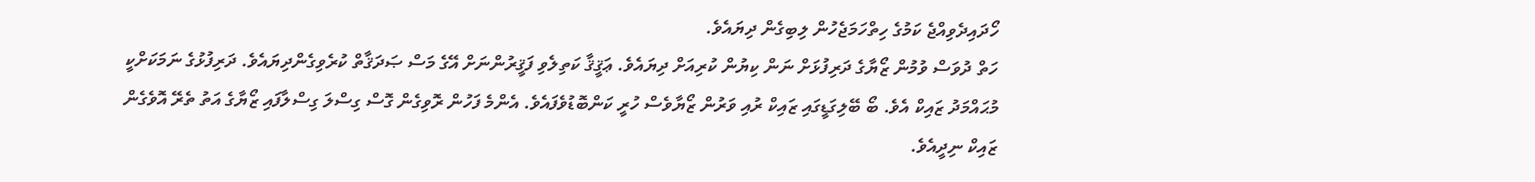ހޯދައިދެވިއްޖެ ކަމުގެ ހިތްހަމަޖެހުން ލިބިގެން ދިޔައެވެ.
ހަތް ދުވަސް ވުމުން ޒޯޔާގެ ދަރިފުޅަށް ނަން ކިޔުން ކުރިއަށް ދިޔައެވެ. ޢަޤީޤާ ކަތިލެވި ފަޤީރުންނަށް އޭގެ މަސް ޞަދަޤާތް ކުރެވިގެންދިޔައެވެ. ދަރިފުޅުގެ ނަމަކަށްކީ މުޙައްމަދު ޒައިކް އެވެ. ބޯ ބޭލިގަޑީގައި ޒައިކް ރުއި ވަރުން ޒޯޔާވެސް ހުރީ ކަންބޮޑުވެފައެވެ. އެންމެ ފަހުން ރޮވިގެން ގޮސް ގިސްލަ ގިސްލާފައި ޒޯޔާގެ އަތު ތެރޭ އޮވެގެން ޒައިކް ނިދީއެވެ.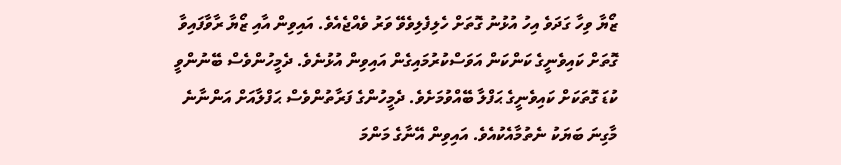ޒޯޔާ ވިހާ ގަދަވެ އިހު އުޅުނު ގޮތަށް ހެލިފެލިވެވޭ ވަރު ވެއްޖެއެވެ. އައިވިން އާއި ޒޯޔާ ރާވާފައިވާ ގޮތަށް ކައިވެނީގެ ކަންކަން އަވަސްކުރުމައިގެން އައިވިން އުޅުނެވެ. ދެމީހުންވެސް ބޭނުންވީ ކުޑަ ގޮތަކަށް ކައިވެނީގެ ޙަފްލާ ބޭއްވުމަށެވެ. ދެމީހުންގެ ފަރާތުންވެސް ޙަފްލާއަށް އަންނާނެ މާގިނަ ބަޔަކު ނެތުމާއެކުއެވެ. އައިވިން އޭނާގެ މަންމަ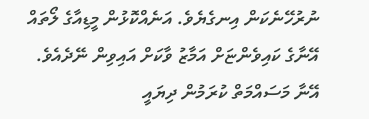ނުރުހޭނެކަން އިނގެޔެވެ. އަނެއްކޮޅުން މީޑިއާގެ ލޯތައް އޭނާގެ ކައިވެންޏަށް އަމާޒު ވާކަށް އައިވިން ނޭދެއެވެ. އޭނާ މަސައްމަތް ކުރަމުން ދިޔައީ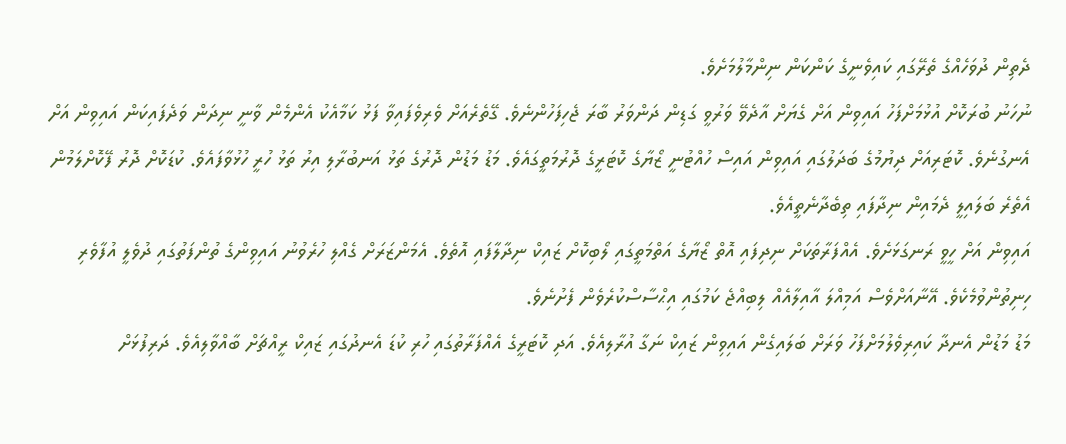ދެތިން ދުވަހެއްގެ ތެރޭގައި ކައިވެނީގެ ކަންކަން ނިންމާލުމަށެވެ.
ނުހަނު ބުރަކޮށް އުޅުމަށްފަހު އައިވިން އަށް ގެޔަށް އާދެވޭ ވަރުވީ ގަޑިން ދަންވަރު ބާރަ ޖެހިފަހުންނެވެ. ގޭތެރެއަށް ވެރިވެފައިވާ ފަޅު ކަމާއެކު އެންމެން ވާނީ ނިދަން ވަދެފައިކަން އައިވިން އަށް އެނގުނެވެ. ކޮޓަރިއަށް ދިޔުމުގެ ބަދަލުގައި އައިވިން އައިސް ހުއްޓުނީ ޒޯޔާގެ ކޮޓަރީގެ ދޮރުމަތީގައެވެ. މަޑު މަޑުން ދޮރުގެ ތަޅު އަނބުރާލި އިރު ތަޅު ހުރީ ހުޅުވާފައެވެ. ކުޑަކޮށް ދޮރު ފޭކޮށްލަމުން އެތެރެ ބަލައިލީ ދެމައިން ނިދާފައި ތިބެދާނެތީއެވެ.
އައިވިން އަށް ހީވީ ރަނގަޅަށެވެ. އެއްފަރާތަކަށް ނިދިފައި އޮތް ޒޯޔާގެ އަތްމަތީގައި ލޯބިކޮށް ޒައިކް ނިދާލާފައި އޮތެވެ. އެމަންޒަރަށް ގެއްލި ހުރެވުނު އައިވިންގެ ތުންފަތުގައި ދުވެލީ އުފާވެރި ހިނިތުންވުމެކެވެ. އޭނާއަށްވެސް އަމިއްލަ އާއިލާއެއް ލިބިއްޖެ ކަމުގައި އިޙްސާސްކުރެވެން ފެށުނެވެ.
މަޑު މަޑުން އެނދާ ކައިރިވެލުމަށްފަހު ވަރަށް ބަލައިގެން އައިވިން ޒައިކް ނަގާ އުރާލިއެވެ. އަދި ކޮޓަރީގެ އެއްފަރާތުގައި ހުރި ކުޑަ އެނދުގައި ޒައިކް ރީއްޗަށް ބާއްވާލިއެވެ. ދަރިފުޅަށް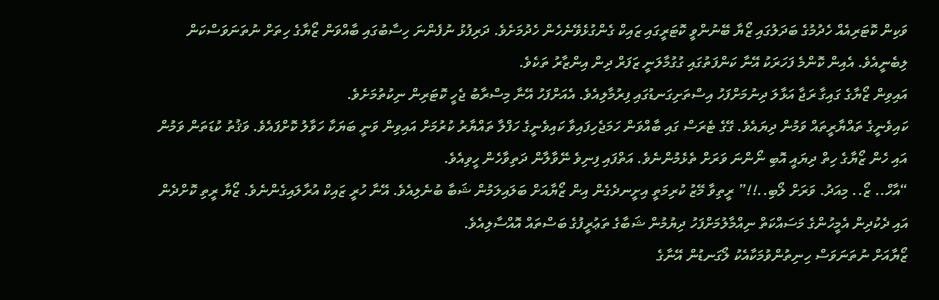ވަކިން ކޮޓަރިއެއް ހެދުމުގެ ބަދަލުގައި ޒޯޔާ ބޭނުންވީ ކޮޓަރީގައި ޒައިކް ގެންގުޅެވޭނެހެން ހެދުމަށެވެ. ދަރިފުޅު ނުފެންނަ ހިސާބުގައި ބާއްވަން ޒޯޔާގެ ހިތަށް ނުތަނަވަސްކަން ލިބެނީއެވެ. އެއިން ކޮންމެ ފަހަރަކު އޭނާ ކަންފަތުގައި ގުގުމާލަނީ ޒަފަރް ދިން އިންޒާރު ތަކެވެ.
އައިވިން ޒޯޔާގެ ގައިގާ ރަޖާ އަޅާލަ ދިނުމަށްފަހު އިސްތަށިގަނޑުގައި ފިރުމާލިއެވެ. އެއަށްފަހު އޭނާ މިސްރާބު ޖެހީ ކޮޓަރިން ނިކުތުމަށެވެ.
ކައިވެނީގެ ތައްޔާރީތައް ވަމުން ދިޔައެވެ. ގޭގެ ޓެރަސް ގައި ބާއްވަން ހަމަޖެހިފައިވާ ކައިވެނީގެ ހަފްލާ ތައްޔާރު ކުރުމަށް އައިވިން ވަނީ ބަޔަކާ ހަވާލު ކޮށްފައެވެ. ވަޤުތު ކުޑަތަން ވަމުން އައި ހެން ޒޯޔާގެ ހިތް ދިޔައީ އޮބި ނޯންނަ ވަރަށް ތެޅެމުންނެވެ. އަތްފައި ފިނިވެ ނޭވާލާން ދަތިވާހެން ހީވިއެވެ.
“އާހް.. ޒޯ.. މިއަދު. ވަރަށް ލޯބި..!!” ރީތިވާ މޭޒު ކުރިމަތީ އިށީނދެގެން އިން ޒޯޔާއަށް ބަލައިލަމުން ޝަބާ ބުނެލިއެވެ. އޭނާ ހުރީ ޒައިކް އުރާލައިގެންނެވެ. ޒޯޔާ ރީތި ކޮށްދެން އައި ދެކުދިން އެމީހުންގެ މަސައްކަތް ނިއްމާލުމަށްފަހު ދިޔުމުން ޝަބާގެ ތަޢުރީފުގެ ބަސްތައް އޮއްސާލިއެވެ.
ޒޯޔާއަށް ނުތަނަވަސް ހިނިތުންވުމަކާއެކު ލޯގަނޑުން އޭނާގެ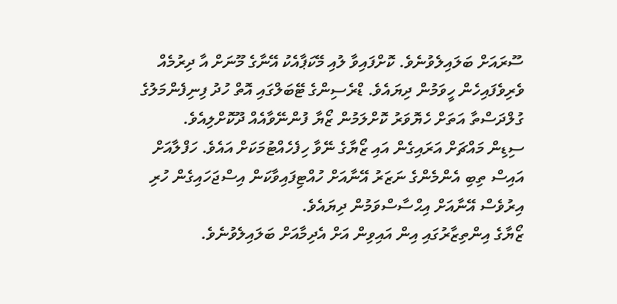ސޫރައަށް ބަލައިލެވުނެވެ. ކޮށްފައިވާ ލުއި މޭކަޕާއެކު އޭނާގެ މޫނަށް އާ ދިރުމެއް ވެރިވެފައިހެން ހީވަމުން ދިޔައެވެ. ޑްރެސިންގެ ޓޭބަލްގައި އޮތް ހުދު ފިނިފެންމަލުގެ ގުލްދަސްތާ އަތަށް ހެޔޮވަރު ކޮށްލަމުން ޒޯޔާ ފުންނޭވާއެއް ދޫކޮށްލިއެވެ.
ސިޑިން މައްޗަށް އަރައިގެން އައި ޒޯޔާގެ ނޭވާ ހިފެހެއްޓުމަކަށް އައެވެ. ހަފްލާއަށް އައިސް ތިބި އެންމެންގެ ނަޒަރު އޭނާއަށް ހުއްޓިފައިވާކަން އިސްޖަހައިގެން ހުރި އިރުވެސް އޭނާއަށް އިޙްސާސްވަމުން ދިޔައެވެ.
ޒޯޔާގެ އިންތިޒާރުގައި އިން އައިވިން އަށް އެދިމާއަށް ބަލައިލެވުނެވެ.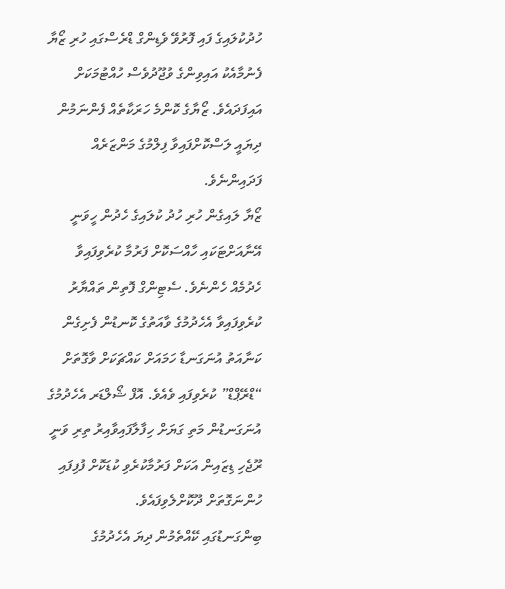ހުދުކުލައިގެ ފައި ފޮރުވޭ ވެޑިންގް ޑްރެސްގައި ހުރި ޒޯޔާ ފެނުމާއެކު އައިވިންގެ ވުޖޫދުވެސް ހުއްޓުމަކަށް އައިފަދައެވެ. ޒޯޔާގެ ކޮންމެ ހަރަކާތެއް ފެންނަމުން ދިޔައީ ލަސްކޮށްފައިވާ ފިލްމުގެ މަންޒަރެއް ފަދައިންނެވެ.
ޒޯޔާ ލައިގެން ހުރި ހުދު ކުލައިގެ ހެދުން ހީވަނީ އޭނާއަށްޓަކައި ހާއްސަކޮށް ފަރުމާ ކުރެވިފައިވާ ހެދުމެއް ހެންނެވެ. ސެޓިންގް ފޮތިން ތައްޔާރު ކުރެވިފައިވާ އެހެދުމުގެ ވާއަތުގެ ކޮނޑުން ފެށިގެން ކަނާއަތު އުނަގަނޑާ ހަމައަށް ކައްޗަކަށް ވާގޮތަށް “ޑްރޭޕްޑް” ކުރެވިފައި ވެއެވެ. އޮފް ޝޯލްޑަރ އެހެދުމުގެ އުނަގަނޑުން މަތި ގަޔަށް ހިފާލާފައިވާއިރު ތިރި ވަނީ ރޫޖެހި ޑިޒައިން އަކަށް ފަރުމާކުރެވި ކުޑަކޮށް ފުފިފައި ހުންނަގޮތަށް ދޫކޮށްލެވިފައެވެ.
ބިންގަނޑުގައި ކޭއްތެމުން ދިޔަ އެހެދުމުގެ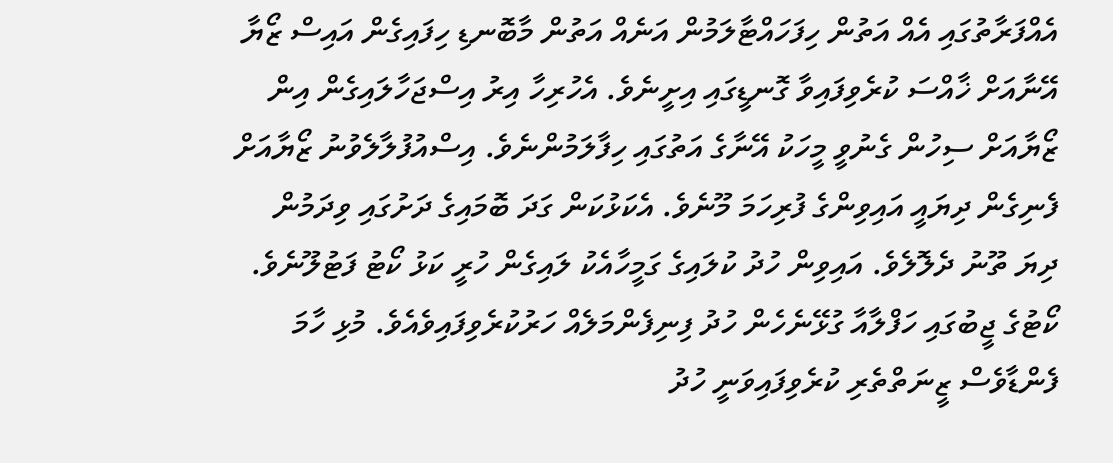އެއްފަރާތުގައި އެއް އަތުން ހިފަހައްޓާލަމުން އަނެއް އަތުން މާބޮނޑި ހިފައިގެން އައިސް ޒޯޔާ އޭނާއަށް ޚާއްސަ ކުރެވިފައިވާ ގޮނޑީގައި އިށީނެވެ. އެހުރިހާ އިރު އިސްޖަހާލައިގެން އިން ޒޯޔާއަށް ސިހުން ގެނުވީ މީހަކު އޭނާގެ އަތުގައި ހިފާލަމުންނެވެ. އިސްއުފުލާލެވުނު ޒޯޔާއަށް ފެނިގެން ދިޔައީ އައިވިންގެ ފުރިހަމަ މޫނެވެ. އެކަޅުކަން ގަދަ ބޮމައިގެ ދަށުގައި ވިދަމުން ދިޔަ ތޫނު ދެލޮލެވެ. އައިވިން ހުދު ކުލައިގެ ގަމީހާއެކު ލައިގެން ހުރީ ކަޅު ކޯޓު ފަޓުލޫނެވެ. ކޯޓުގެ ޖީބުގައި ހަފްލާއާ ގުޅޭނެހެން ހުދު ފިނިފެންމަލެއް ހަރުކުރެވިފައިވެއެވެ. މުޅި ހާމަ ފެންޑާވެސް ޒީނަތްތެރި ކުރެވިފައިވަނީ ހުދު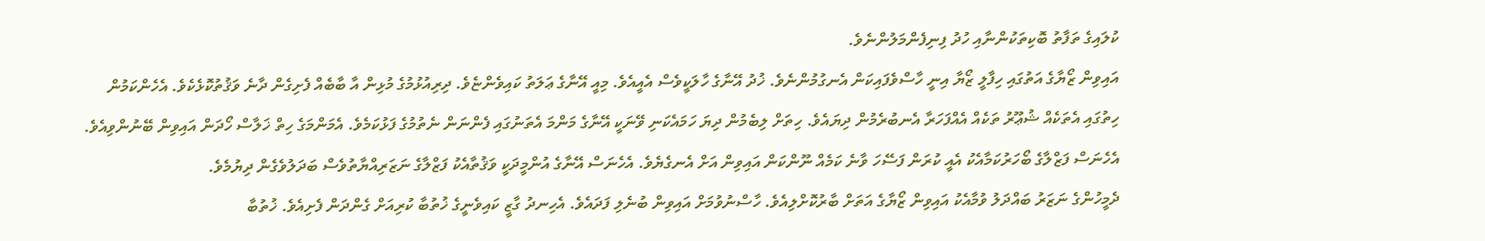ކުލައިގެ ތަފާތު ބޮކިތަކުންނާއި ހުދު ފިނިފެންމަލުންނެވެ.
އައިވިން ޒޯޔާގެ އަތުގައި ހިފާލީ ޒޯޔާ އިނީ ހާސްވެފައިކަން އެނގުމުންނެވެ. ޚުދު އޭނާގެ ހާލަކީވެސް އެއީއެވެ. މިއީ އޭނާގެ ޢަލަތު ކައިވެންޏެވެ. ދިރިއުޅުމުގެ މުޅިން އާ ބާބެއް ފެށިގެން ދާނެ ވަޤުތުކޮޅެކެވެ. އެހެންކަމުން ހިތުގައި އެތަކެއް ޝުޢޫރު ތަކެއް އެއްފަހަރާ އެނބުރެމުން ދިޔައެވެ. ހިތަށް ލިބެމުން ދިޔަ ހަމައެކަނި ވޭނަކީ އޭނާގެ މަންމަ އެތަނުގައި ފެންނަން ނެތުމުގެ ފަޅުކަމެވެ. އެމަންމަގެ ހިތް ޚަލާސް ހޯދަން އައިވިން ބޭނުންވިއެވެ. އެހެނަސް ފަޒްލާގެ ބޯހަރުކަމާއެކު އެއީ ކުރަން ފަސޭހަ ވާނެ ކަމެއް ނޫންކަން އައިވިން އަށް އެނގެޔެވެ. އެހެނަސް އޭނާގެ އުންމީދަކީ ވަޤުތާއެކު ފަޒްލާގެ ނަޒަރިއްޔާތުވެސް ބަދަލުވެގެން ދިޔުމެވެ.
ދެމީހުންގެ ނަޒަރު ބައްދަލު ވުމާއެކު އައިވިން ޒޯޔާގެ އަތަށް ބާރުކޮށްލިއެވެ. ހާސްނުވުމަށް އައިވިން ބުނެލި ފަދައެވެ. އެހިނދު ގާޒީ ކައިވެނީގެ ޚުތުބާ ކުރިއަށް ގެންދަން ފެށިއެވެ. ޚުތުބާ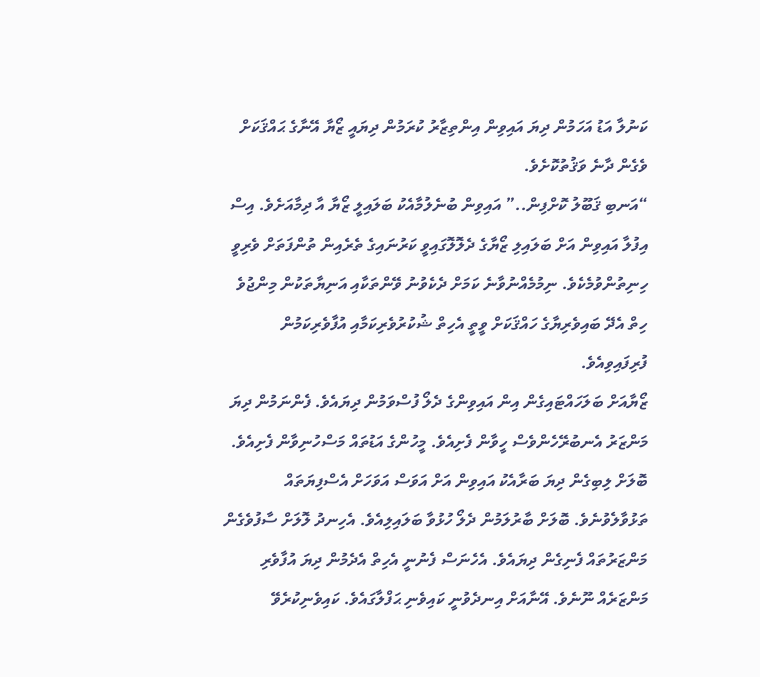ކަނުލާ އަޑު އަހަމުން ދިޔަ އައިވިން އިންތިޒާރު ކުރަމުން ދިޔައީ ޒޯޔާ އޭނާގެ ޙައްޤަކަށް ވެގެން ދާނެ ވަޤުތުކޮށެވެ.
“އަނބި ޤަބޫލު ކޮށްފިން..” އައިވިން ބުނެލުމާއެކު ބަލައިލީ ޒޯޔާ އާ ދިމާއަށެވެ. އިސް އިފުލާ އައިވިން އަށް ބަލައިލި ޒޯޔާގެ ދެލޮލޮގައިވީ ކަރުނައިގެ ތެރެއިން ތުންފަތަށް ވެރިވީ ހިނިތުންވުމެކެވެ. ނިމުމެއްނުވާނެ ކަމަށް ދެކެވުނު ވޭންތަކާއި އަނިޔާތަކުން މިންޖުވެ ހިތް އެދޭ ބައިވެރިޔާގެ ހައްޤަކަށް ވީތީ އެހިތް ޝުކުރުވެރިކަމާއި އުފާވެރިކަމުން ފުރިފައިވިއެވެ.
ޒޯޔާއަށް ބަލަހައްޓައިގެން އިން އައިވިންގެ ދެލޯ ފުސްވަމުން ދިޔައެވެ. ފެންނަމުން ދިޔަ މަންޒަރު އެނބުރޭހެންވެސް ހީވާން ފެށިއެވެ. މީހުންގެ އަޑުތައް މަސްހުނިވާން ފެށިއެވެ. ބޮލަށް ލިބިގެން ދިޔަ ބަރާއެކު އައިވިން އަށް އަވަސް އަވަހަށް އެސްފިޔަތައް ތަޅުވާލެވުނެވެ. ބޮލަށް ބާރުލަމުން ދެލޯ ހުޅުވާ ބަލައިލިއެވެ. އެހިނދު ލޮލަށް ސާފުވެގެން މަންޒަރުތައް ފެނިގެން ދިޔައެވެ. އެހެނަސް ފެނުނީ އެހިތް އެދެމުން ދިޔަ އުފާވެރި މަންޒަރެއް ނޫނެވެ. އޭނާއަށް އިނދެވުނީ ކައިވެނި ޙަފްލާގައެވެ. ކައިވެނިކުރެވޭ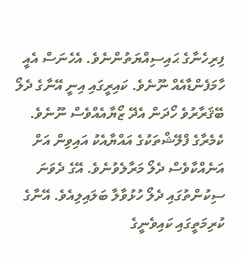ފިރިހެނާގެ ޙައިސިއްޔަތުންނެވެ. އެހެނަސް އެއީ ހާމަފެންޑާއެއް ނޫނެވެ. ކައިރީގައި އިނީ އޭނާގެ ދެލޯ ބޭޤަރާރުވެ ހޯދަން އެދޭ ޒޯޔާއެއްވެސް ނޫނެވެ. ކެމެރާގެ ފްލޭޝްތަކުގެ އައްޔާއެކު އައިވިން އަށް އަނެއްކާވެސް ދެލޯ މަރާލެވުނެވެ. އޭގެ ދެވަނަ ސިކުންތުގައި ދެލޯ ހުޅުވާލާ ބަލައިލިއެވެ. އޭނާގެ ކުރިމަތީގައި ކައިވެނީގެ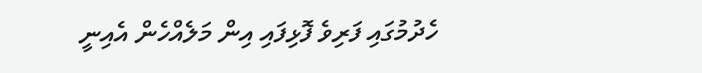ހެދުމުގައި ފަރިވެ ފޮޅިފައި އިން މަލެއްހެން އެއިނީ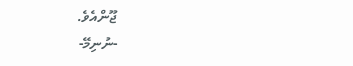ޖޫންއެވެ.
-ނުނިމޭ-